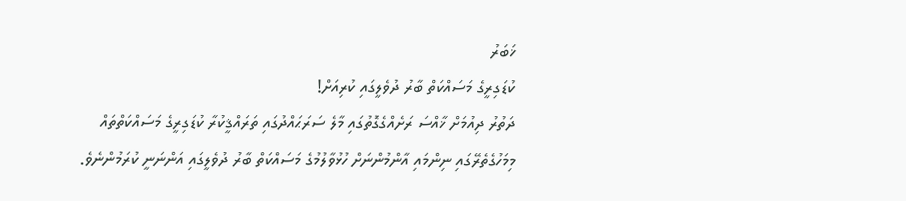ޚަބަރު
ކުޑަގިރީގެ މަސައްކަތް ބާރު ދުވެލީގައި ކުރިއަށް!
ދަތުރު ދިއުމަށް ޚާއްސަ ރަށެއްގެގޮތުގައި މާލެ ސަރަޙައްދުގައި ތަރައްޤީކުރާ ކުޑަގިރީގެ މަސައްކަތްތައް މިމަހުގެތެރޭގައި ނިންމައި އާންމުންނަށް ހުޅުވާލުމުގެ މަސައްކަތް ބާރު ދުވެލީގައި އަންނަނީ ކުރަމުންނެވެ.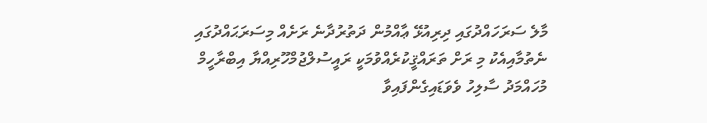މާލެ ސަރަހައްދުގައި ދިރިއުޅޭ ޢާއްމުން ދަތުރުދާނެ ރަށެއް މިސަރަޙައްދުގައި ނެތުމާއިއެކު މި ރަށް ތަރައްޤީކުރެއްވުމަކީ ރައީސުލްޖުމްހޫރިއްޔާ އިބްރާހީމް މުހައްމަދު ސާލިހު ވެވަޑައިގެންފައިވާ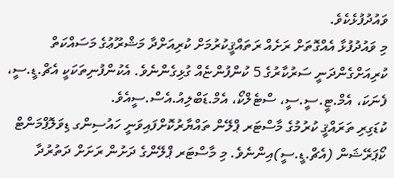ވައުދުފުޅެކެވެ.
މި ވައުދުފުޅާ އެއްގޮތަށް ރަށެއް ރަތައްޤީކުރުމަށް ކުރިއަށްދާ މަޝްރޫޢުގެ މަސައްކަތް ކުރިއަށްގެންދަނީ ސަރުކާރުގެ 5 ކުންފުންޏެއް ގުޅިގެންނެވެ. އެކުންފުނިތަކަކީ އެޗް.ޑީ.ސީ، ފެނަކަ، އެމް.ޓީ.ސީ.ސީ، ސްޓެލްކޯ، އެމް.ޑަބްލިއު.އެސް.ސީއެވެ.
ކުޑަގިރި ތަރައްޤީ ކުރުމުގެ މާސްޓަރ ޕްލޭން ތައްޔާރުކޮށްފައިވަނީ ހައުސިންގ ޑިވަލޮޕްމަންޓް ކޯޕަރޭޝަން (އެޗް.ޑީ.ސީ)އިންނެވެ. މި މާސްޓަރ ޕްލޭންގެ ދަށުން ރަށަށް ދަތުރުދާ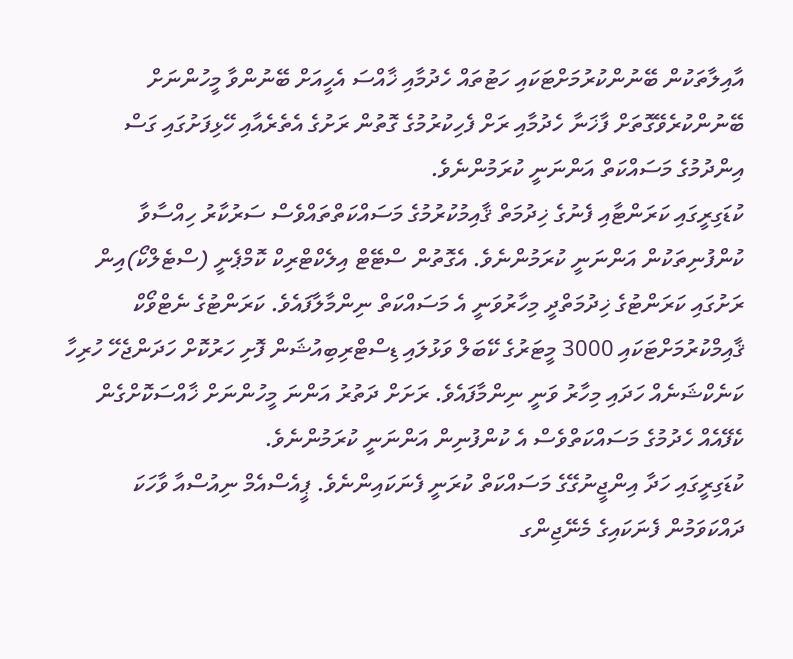އާއިލާތަކުން ބޭނުންކުރުމަށްޓަކައި ހަޓުތައް ހެދުމާއި ޚާއްސަ އެހީއަށް ބޭނުންވާ މީހުންނަށް ބޭނުންކުރެވޭގޮތަށް ފާޚަނާ ހެދުމާއި ރަށް ފެހިކުރުމުގެ ގޮތުން ރަށުގެ އެތެރެއާއި ހޭޅިފަށުގައި ގަސް އިންދުމުގެ މަސައްކަތް އަންނަނީ ކުރަމުންނެވެ.
ކުޑަގިރީގައި ކަރަންޓާއި ފެނުގެ ޚިދުމަތް ޤާއިމުކުރުމުގެ މަސައްކަތްތައްވެސް ސަރުކާރު ހިއްސާވާ ކުންފުނިތަކުން އަންނަނީ ކުރަމުންނެވެ. އެގޮތުން ސްޓޭޓް އިލެކްޓްރިކް ކޮމްޕެނީ (ސްޓެލްކޯ)އިން ރަށުގައި ކަރަންޓުގެ ޚިދުމަތްދީ މިހާރުވަނީ އެ މަސައްކަތް ނިންމާލާފައެވެ. ކަރަންޓުގެ ނެޓްވޯކް ޤާއިމްކުރުމަށްޓަކައި 3000 މީޓަރުގެ ކޭބަލް ވަޅުލައި ޑިސްޓްރިބިއުޝަން ފޮށި ހަރުކޮށް ހަދަންޖެހޭ ހުރިހާ ކަނެކްޝަނެއް ހަދައި މިހާރު ވަނީ ނިންމާފައެވެ. ރަށަށް ދަތުރު އަންނަ މީހުންނަށް ޚާއްސަކޮށްގެން ކެފޭއެއް ހެދުމުގެ މަސައްކަތްވެސް އެ ކުންފުނިން އަންނަނީ ކުރަމުންނެވެ.
ކުޑަގިރީގައި ހަދާ އިންޖީނުގޭގެ މަސައްކަތް ކުރަނީ ފެނަކައިންނެވެ. ޕީއެސްއެމް ނިއުސްއާ ވާހަކަ ދައްކަވަމުން ފެނަކައިގެ މެނޭޖިންގ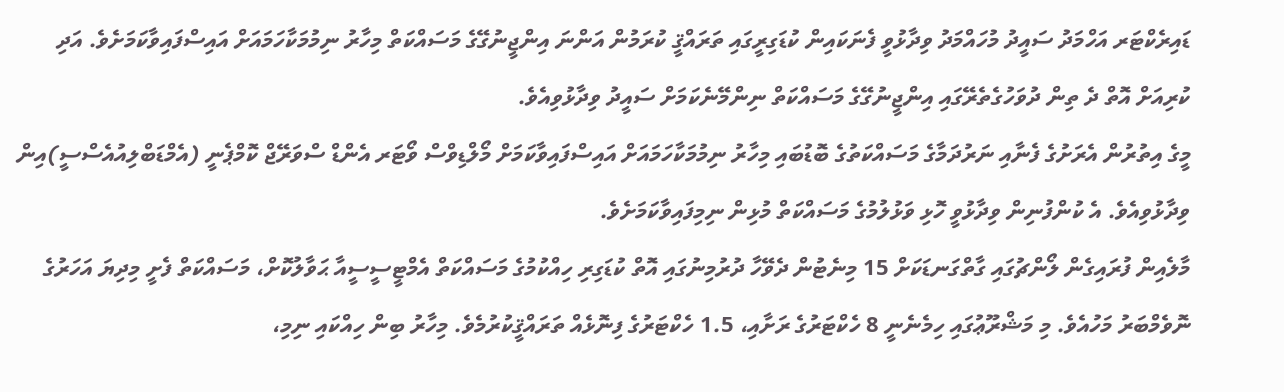ޑައިރެކްޓަރ އަހްމަދު ސައީދު މުހައްމަދު ވިދާޅުވީ ފެނަކައިން ކުޑަގިރީގައި ތަރައްޤީ ކުރަމުން އަންނަ އިންޖީނުގޭގެ މަސައްކަތް މިހާރު ނިމުމަކާހަމައަށް އައިސްފައިވާކަމަށެވެ. އަދި ކުރިއަށް އޮތް ދެ ތިން ދުވަހުގެތެރޭގައި އިންޖީނުގޭގެ މަސައްކަތް ނިންމޭނެކަމަށް ސައީދު ވިދާޅުވިއެވެ.
މީގެ އިތުރުން އެރަށުގެ ފެނާއި ނަރުދަމާގެ މަސައްކަތުގެ ބޮޑުބައި މިހާރު ނިމުމަކާހަމައަށް އައިސްފައިވާކަމަށް މޯލްޑިވްސް ވޯޓަރ އެންޑް ސްވަރޭޖް ކޮމްޕެނީ (އެމްޑަބްލިއުއެސްސީ)އިން ވިދާޅުވިއެވެ. އެ ކުންފުނިން ވިދާޅުވީ ހޮޅި ވަޅުލުމުގެ މަސައްކަތް މުޅިން ނިމިފައިވާކަމަށެވެ.
މާލެއިން ފުރައިގެން ލޯންޗުގައި ގާތްގަނޑަކަށް 15 މިނެޓުން ދެވޭހާ ދުރުމިނުގައި އޮތް ކުޑަގިރި ހިއްކުމުގެ މަސައްކަތް އެމްޓީސީސީއާ ޙަވާލުކޮށް، މަސައްކަތް ފެށީ މިދިޔަ އަހަރުގެ ނޮވެމްބަރު މަހުއެވެ. މި މަޝްރޫޢުގައި ހިމެނެނީ 8 ހެކްޓަރުގެ ރަށާއި، 1.5 ހެކްޓަރުގެ ފިނޮޅެއް ތަރައްޤީކުރުމެވެ. މިހާރު ބިން ހިއްކައި ނިމި،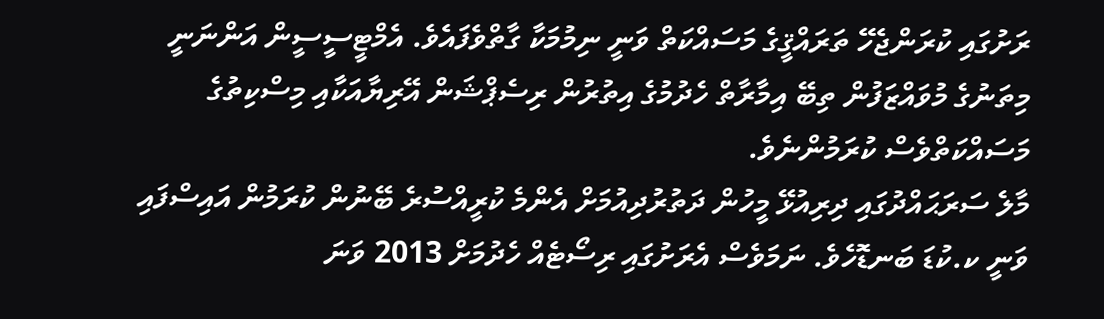ރަށުގައި ކުރަންޖެހޭ ތަރައްޤީގެ މަސައްކަތް ވަނީ ނިމުމަކާ ގާތްވެފައެވެ. އެމްޓީސީސީން އަންނަނީ މިތަނުގެ މުވައްޒަފުން ތިބޭ އިމާރާތް ހެދުމުގެ އިތުރުން ރިސެޕްޝަން އޭރިޔާއަކާއި މިސްކިތުގެ މަސައްކަތްވެސް ކުރަމުންނެވެ.
މާލެ ސަރަޙައްދުގައި ދިރިއުޅޭ މީހުން ދަތުރުދިއުމަށް އެންމެ ކުރީއްސުރެ ބޭނުން ކުރަމުން އައިސްފައި ވަނީ ކ.ކުޑަ ބަނޑޮހެވެ. ނަމަވެސް އެރަށުގައި ރިސޯޓެއް ހެދުމަށް 2013 ވަނަ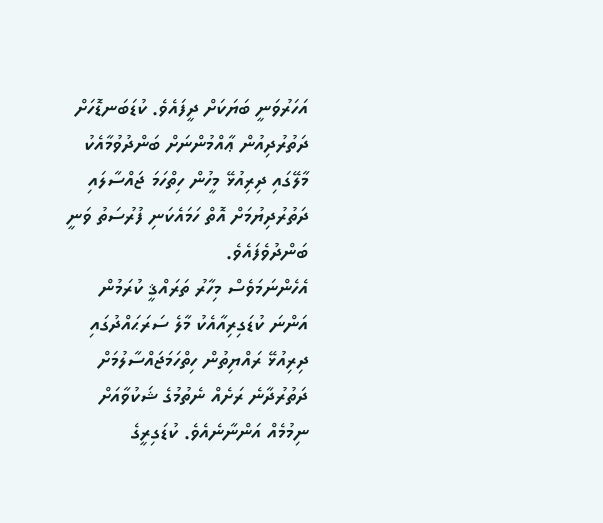އަހަރުވަނީ ބަޔަކަށް ދީފައެވެ. ކުޑަބަނޑޮހަށް ދަތުރުދިއުން ޢާއްމުންނަށް ބަންދުވުމާއެކު މާލޭގައި ދިރިއުޅޭ މީހުން ހިތްހަމަ ޖައްސާލައި ދަތުރުދިޔުމަށް އޮތް ހަމައެކަނި ފުރުސަތު ވަނީ ބަންދުވެފައެވެ.
އެހެންނަމަވެސް މިހާރު ތަރައްޤީ ކުރަމުން އަންނަ ކުޑަގިރިއާއެކު މާލެ ސަރަޙައްދުގައި ދިރިއުޅޭ ރައްޔިތުން ހިތްހަމަޖައްސާލުމަށް ދަތުރުދާނެ ރަށެއް ނެތުމުގެ ޝަކުވާއަށް ނިމުމެއް އަންނާނެއެވެ. ކުޑަގިރީގެ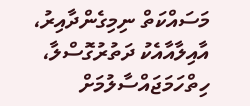މަސައްކަތް ނިމިގެންދާއިރު، އާއިލާއާއެކު ދަތުރުގޮސްލާ، ހިތްހަމަޖައްސާލުމަށް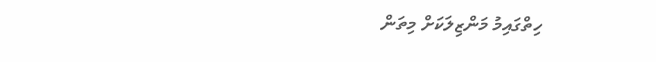ހިތްގައިމު މަންޒިލަކަށް މިތަން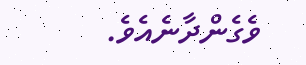ވެގެންދާނެއެވެ.